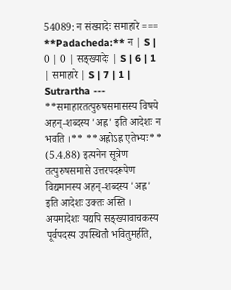54089: न संख्यादेः समाहारे === **Padacheda:** न | S | 0 | 0 | सङ्ख्यादेः | S | 6 | 1 | समाहारे | S | 7 | 1 | Sutrartha --- **समाहारतत्पुरुषसमासस्य विषये अहन्-शब्दस्य 'अह्न' इति आदेशः न भवति ।** **अह्नोऽह्न एतेभ्यः** (5.4.88) इत्यनेन सूत्रेण तत्पुरुषसमासे उत्तरपदरूपेण विद्यमानस्य अहन्-शब्दस्य 'अह्न' इति आदेशः उक्तः अस्ति । अयमादेशः यद्यपि सङ्ख्यावाचकस्य पूर्वपदस्य उपस्थितौ भवितुमर्हति,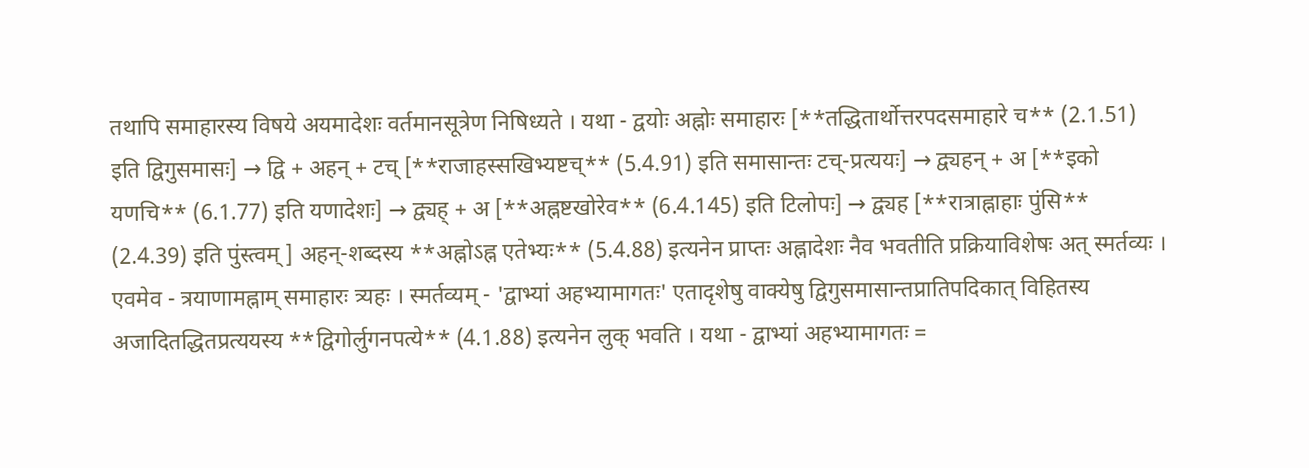तथापि समाहारस्य विषये अयमादेशः वर्तमानसूत्रेण निषिध्यते । यथा - द्वयोः अह्नोः समाहारः [**तद्धितार्थोत्तरपदसमाहारे च** (2.1.51) इति द्विगुसमासः] → द्वि + अहन् + टच् [**राजाहस्सखिभ्यष्टच्** (5.4.91) इति समासान्तः टच्-प्रत्ययः] → द्व्यहन् + अ [**इको यणचि** (6.1.77) इति यणादेशः] → द्व्यह् + अ [**अह्नष्टखोरेव** (6.4.145) इति टिलोपः] → द्व्यह [**रात्राह्नाहाः पुंसि** (2.4.39) इति पुंस्त्वम् ] अहन्-शब्दस्य **अह्नोऽह्न एतेभ्यः** (5.4.88) इत्यनेन प्राप्तः अह्नादेशः नैव भवतीति प्रक्रियाविशेषः अत् स्मर्तव्यः । एवमेव - त्रयाणामह्नाम् समाहारः त्र्यहः । स्मर्तव्यम् - 'द्वाभ्यां अहभ्यामागतः' एतादृशेषु वाक्येषु द्विगुसमासान्तप्रातिपदिकात् विहितस्य अजादितद्धितप्रत्ययस्य **द्विगोर्लुगनपत्ये** (4.1.88) इत्यनेन लुक् भवति । यथा - द्वाभ्यां अहभ्यामागतः =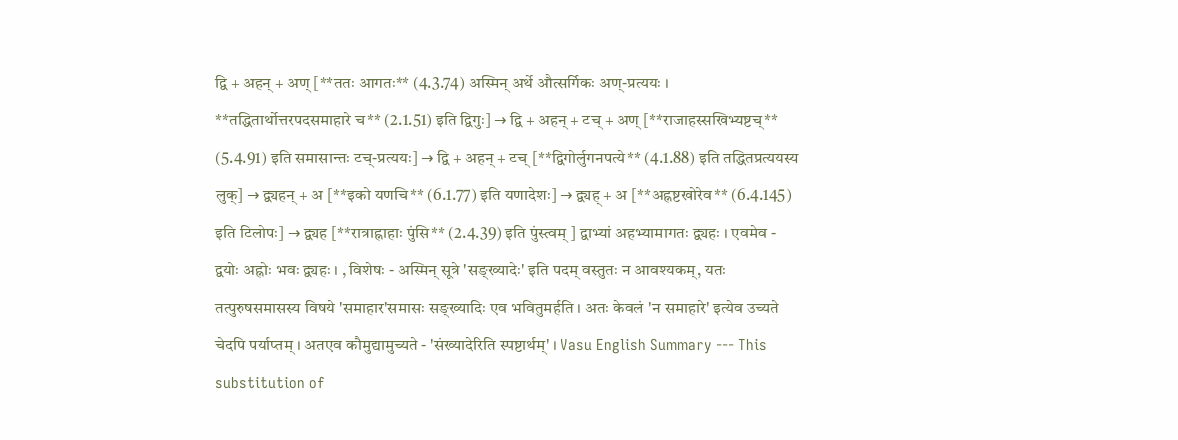द्वि + अहन् + अण् [**ततः आगतः** (4.3.74) अस्मिन् अर्थे औत्सर्गिकः अण्-प्रत्ययः । **तद्धितार्थोत्तरपदसमाहारे च** (2.1.51) इति द्विगुः] → द्वि + अहन् + टच् + अण् [**राजाहस्सखिभ्यष्टच्** (5.4.91) इति समासान्तः टच्-प्रत्ययः] → द्वि + अहन् + टच् [**द्विगोर्लुगनपत्ये** (4.1.88) इति तद्धितप्रत्ययस्य लुक्] → द्व्यहन् + अ [**इको यणचि** (6.1.77) इति यणादेशः] → द्व्यह् + अ [**अह्नष्टखोरेव** (6.4.145) इति टिलोपः] → द्व्यह [**रात्राह्नाहाः पुंसि** (2.4.39) इति पुंस्त्वम् ] द्वाभ्यां अहभ्यामागतः द्व्यहः । एवमेव - द्वयोः अह्नोः भवः द्व्यहः । , विशेषः - अस्मिन् सूत्रे 'सङ्ख्यादेः' इति पदम् वस्तुतः न आवश्यकम्, यतः तत्पुरुषसमासस्य विषये 'समाहार'समासः सङ्ख्यादिः एव भवितुमर्हति । अतः केवलं 'न समाहारे' इत्येव उच्यते चेदपि पर्याप्तम् । अतएव कौमुद्यामुच्यते - 'संख्यादेरिति स्पष्टार्थम्' । Vasu English Summary --- This substitution of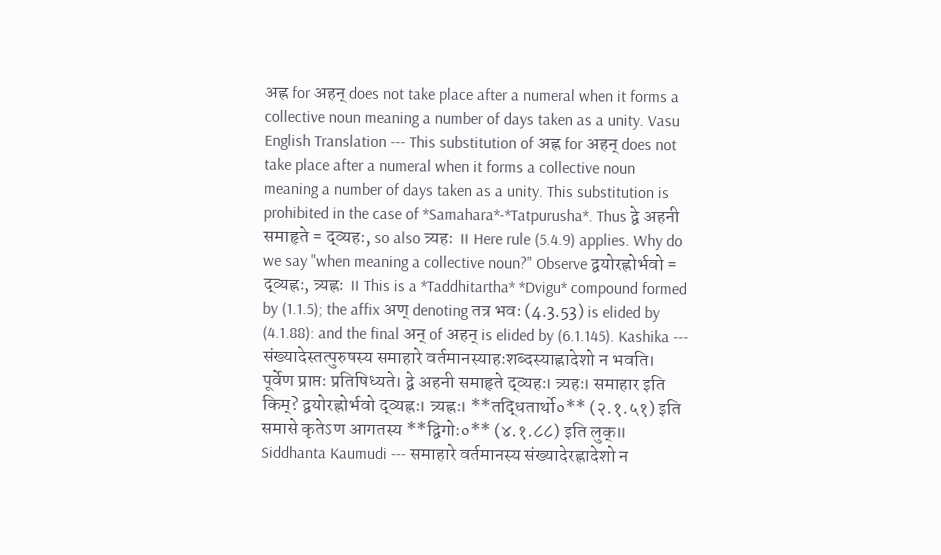अह्न for अहन् does not take place after a numeral when it forms a collective noun meaning a number of days taken as a unity. Vasu English Translation --- This substitution of अह्न for अहन् does not take place after a numeral when it forms a collective noun meaning a number of days taken as a unity. This substitution is prohibited in the case of *Samahara*-*Tatpurusha*. Thus द्वे अहनी समाहृते = द्व्यहः, so also त्र्यहः ॥ Here rule (5.4.9) applies. Why do we say "when meaning a collective noun?" Observe द्वयोरह्नोर्भवो = द्व्यह्नः, त्र्यह्नः ॥ This is a *Taddhitartha* *Dvigu* compound formed by (1.1.5); the affix अण् denoting तत्र भवः (4.3.53) is elided by (4.1.88): and the final अन् of अहन् is elided by (6.1.145). Kashika --- संख्यादेस्तत्पुरुषस्य समाहारे वर्तमानस्याहःशब्दस्याह्नादेशो न भवति। पूर्वेण प्राप्तः प्रतिषिध्यते। द्वे अहनी समाहृते द्व्यहः। त्र्यहः। समाहार इति किम्? द्वयोरह्नोर्भवो द्व्यह्नः। त्र्यह्नः। **तद्धितार्थो०** (२.१.५१) इति समासे कृतेऽण आगतस्य **द्विगोः०** (४.१.८८) इति लुक्॥ Siddhanta Kaumudi --- समाहारे वर्तमानस्य संख्यादेरह्नादेशो न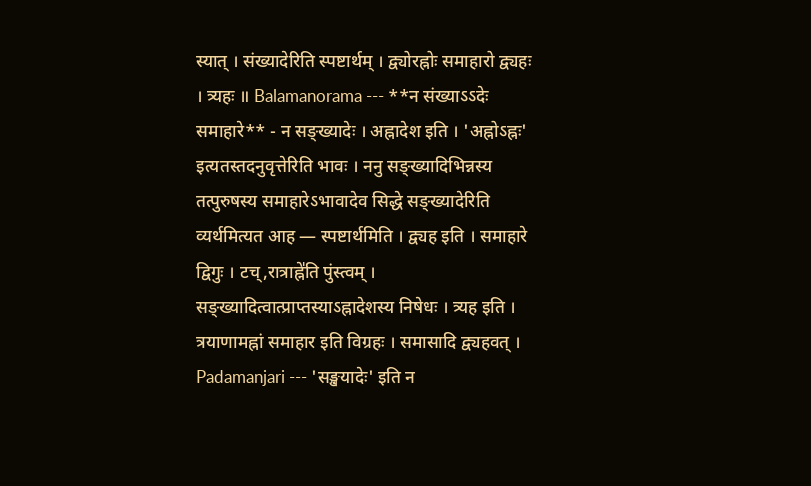स्यात् । संख्यादेरिति स्पष्टार्थम् । द्व्योरह्नोः समाहारो द्व्यहः । त्र्यहः ॥ Balamanorama --- **न संख्याऽऽदेः समाहारे** - न सङ्ख्यादेः । अह्नादेश इति । 'अह्नोऽह्नः' इत्यतस्तदनुवृत्तेरिति भावः । ननु सङ्ख्यादिभिन्नस्य तत्पुरुषस्य समाहारेऽभावादेव सिद्धे सङ्ख्यादेरिति व्यर्थमित्यत आह — स्पष्टार्थमिति । द्व्यह इति । समाहारे द्विगुः । टच्,रात्राह्ने॑ति पुंस्त्वम् । सङ्ख्यादित्वात्प्राप्तस्याऽह्नादेशस्य निषेधः । त्र्यह इति । त्रयाणामह्नां समाहार इति विग्रहः । समासादि द्व्यहवत् । Padamanjari --- 'सङ्खयादेः' इति न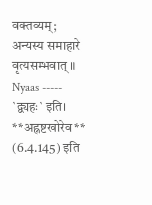वक्तव्यम्; अन्यस्य समाहारे वृत्यसम्भवात् ॥ Nyaas ----- `द्व्यहः` इति। **अह्नष्टखोरेव** (6.4.145) इति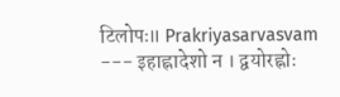टिलोपः॥ Prakriyasarvasvam --- इहाह्नादेशो न । द्वयोरह्नोः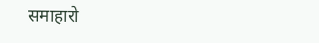समाहारो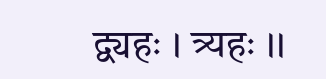द्व्यहः । त्र्यहः ।।